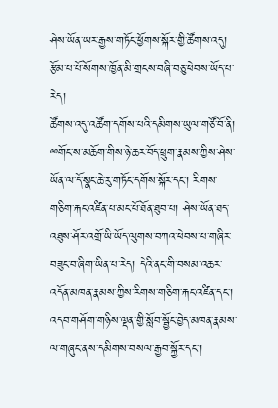ཤེས་ཡོན་ཡར་རྒྱས་གཏོང་ཕྱོགས་སྐོར་གྱི་ཚོགས་འདུ།
རྩོམ་པ་པོ་སོགས་ཁྱོན་མི་གྲངས་བཞི་བཅུ་ཕེབས་ཡོད་པ་རེད།
ཚོགས་འདུ་འཚོག་དགོས་པའི་དམིགས་ཡུལ་གཙོ་བོ་ནི། ྋགོང་ས་མཆོག་གིས་ཉེ་ཆར་བོད་ཕྲུག་རྣམས་ཀྱིས་ཤེས་ཡོན་ལ་དོ་སྣང་ཆེ་རུ་གཏོང་དགོས་སྐོར་དང་། རིགས་གཅིག་རྐང་འཛིན་པ་མང་པོ་ཐོན་ཐུབ་པ། ཤེས་ཡོན་ཐད་འཐུས་ཤོར་འགྲོ་ཡི་ཡོད་ལུགས་བཀའ་ཕེབས་པ་གཞིར་བཟུང་བ་ཞིག་ཡིན་པ་རེད། དེའི་ནང་གི་བསམ་འཆར་འདོན་མཁན་རྣམས་ཀྱིས་རིགས་གཅིག་རྐང་འཛིན་དང་། འདབ་གཤོག་གཉིས་ལྡན་གྱི་སློབ་སྦྱོང་བྱེད་མཁན་རྣམས་ལ་གཞུང་ནས་དམིགས་བསལ་རྒྱབ་སྐྱོར་དང་།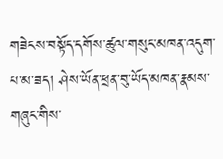གཟེངས་བསྟོད་དགོས་ཚུལ་གསུང་མཁན་འདུག་པ་མ་ཟད། ཤེས་ཡོན་ཕྲན་བུ་ཡོད་མཁན་རྣམས་གཞུང་གིས་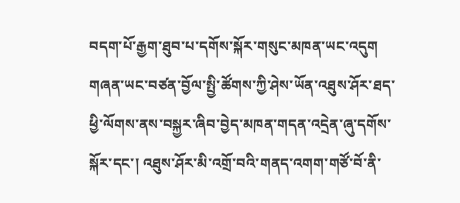བདག་པོ་རྒྱག་ཐུབ་པ་དགོས་སྐོར་གསུང་མཁན་ཡང་འདུག གཞན་ཡང་བཙན་བྱོལ་སྤྱི་ཚོགས་ཀྱི་ཤེས་ཡོན་འཐུས་ཤོར་ཐད་ཕྱི་ལོགས་ནས་བསྐྱར་ཞིབ་བྱེད་མཁན་གདན་འདྲེན་ཞུ་དགོས་སྐོར་དང་། འཐུས་ཤོར་མི་འགྲོ་བའི་གནད་འགག་གཙོ་བོ་ནི་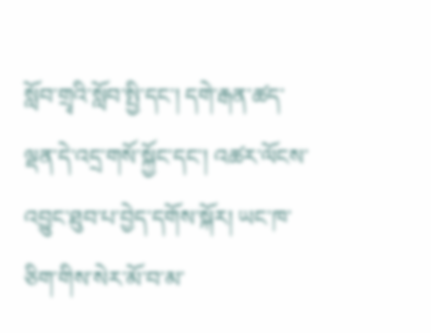སློབ་གྲྭའི་སློབ་སྤྱི་དང་། དགེ་རྒན་ཚད་ལྡན་དེ་འདྲ་གསོ་སྐྱོང་དང་། འཚར་ལོངས་འབྱུང་ཐུབ་པ་བྱེད་དགོས་སྐོར། ཡང་ཁ་ཅིག་གིས་སེར་མོ་བ་མ་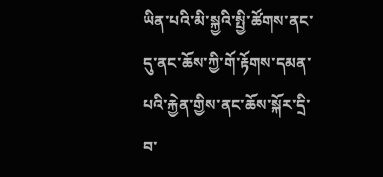ཡིན་པའི་མི་སྐྱའི་སྤྱི་ཚོགས་ནང་དུ་ནང་ཆོས་ཀྱི་གོ་རྟོགས་དམན་པའི་རྐྱེན་གྱིས་ནང་ཆོས་སྐོར་དྲི་བ་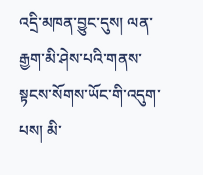འདྲི་མཁན་བྱུང་དུས། ལན་རྒྱག་མི་ཤེས་པའི་གནས་སྟངས་སོགས་ཡོང་གི་འདུག་པས། མི་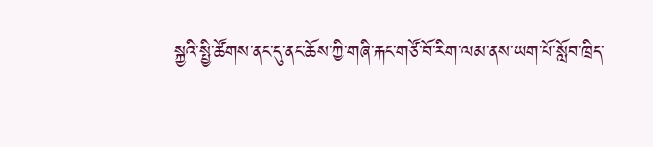སྐྱའི་སྤྱི་ཚོགས་ནང་དུ་ནང་ཆོས་ཀྱི་གཞི་རྐང་གཙོ་བོ་རིག་ལམ་ནས་ཡག་པོ་སློབ་ཁྲིད་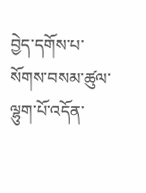བྱེད་དགོས་པ་སོགས་བསམ་ཚུལ་ལྷུག་པོ་འདོན་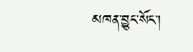མཁན་བྱུང་སོང་།